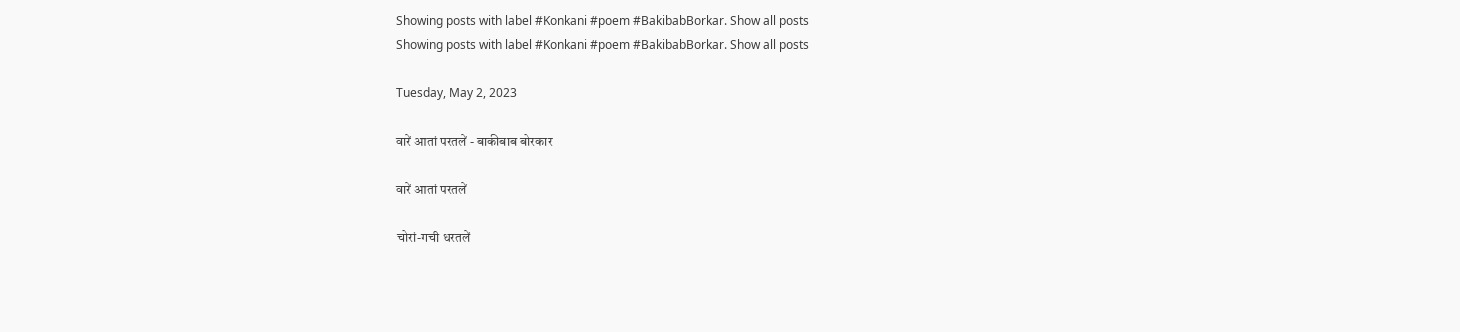Showing posts with label #Konkani #poem #BakibabBorkar. Show all posts
Showing posts with label #Konkani #poem #BakibabBorkar. Show all posts

Tuesday, May 2, 2023

वारें आतां परतलें - बाकीबाब बोरकार

वारें आतां परतलें

चोरां-गची धरतलें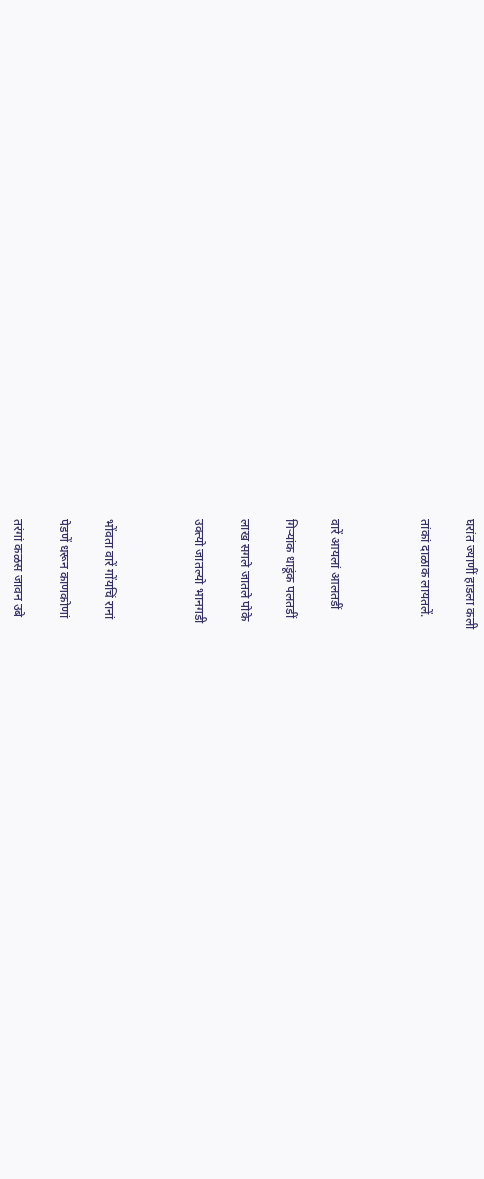घरांत ज्याणीं हाडला कली

तांकां दाळाक लायतलें.



वारें आयलां आलतडीं

गिर्‍यांक धाडूंक पलतडीं

लाख सगले जातले पोके

उक्त्यो जातल्यो भानगडी



भोंवता वारें गोंयचिं रानां

पेडणें धरून काणकोणां

तरंगां कळस जावन उबे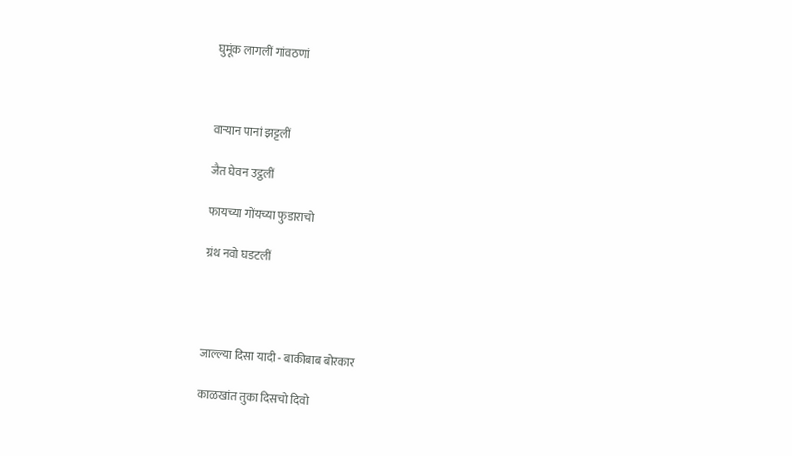घुमूंक लागलीं गांवठणां



वार्‍यान पानां झट्टलीं

जैत घेवन उट्ठलीं

फायच्या गोंयच्या फुडाराचो

ग्रंथ नवो घडटलीं




जाल्ल्या दिसा यादी - बाकीबाब बोरकार

काळखांत तुका दिसचो दिवो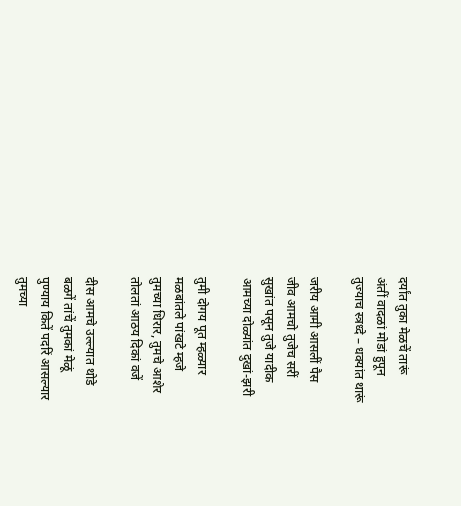दर्यांत तुका मेळचें तारूं
अंतीं वादळां मोडां हुपून
तुज्याच स्त्रध्दे – धक्यांत थारूं

जरीय आमी आसलीं पैस
जीव आमचो तुजेच सरीं
सुखांत पसून तुजे यादीक
आमच्या दोळ्यांत दुखां-झरी

तुमी दोगय पूत म्हळ्यार
मळबांतले पांखटे म्हजे
तुमच्या धिरार, तुमचे आशेर
तोलतां आठय दिकां वजें

दीस आमचे उल्ल्यात थोडे
बळगें तांचें तुमकां मेळूं
पुण्याय कितें पदरिं आसल्यार
तुमच्या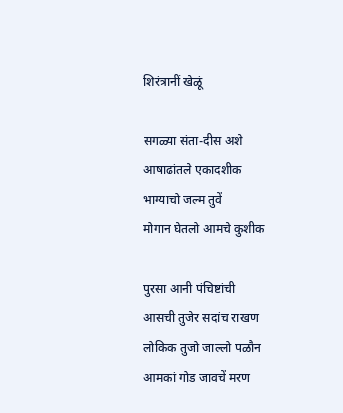शिरंत्रानीं खेळूं

सगळ्या संता-दीस अशे
आषाढांतले एकादशीक
भाग्याचो जल्म तुवें
मोगान घेतलो आमचे कुशीक

पुरसा आनी पंचिष्टांची
आसची तुजेर सदांच राखण
लोकिक तुजो जाल्लो पळौन
आमकां गोड जावचें मरण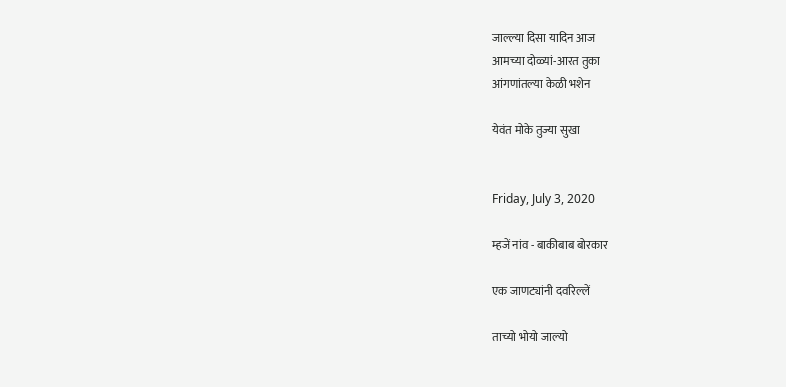जाल्ल्या दिसा यादिन आज
आमच्या दोळ्यां-आरत तुका
आंगणांतल्या केळी भशेन

येवंत मोके तुज्या सुखा


Friday, July 3, 2020

म्हजें नांव - बाकीबाब बोरकार

एक जाणट्यांनी दवरिल्लें

ताच्यो भोयो जाल्यो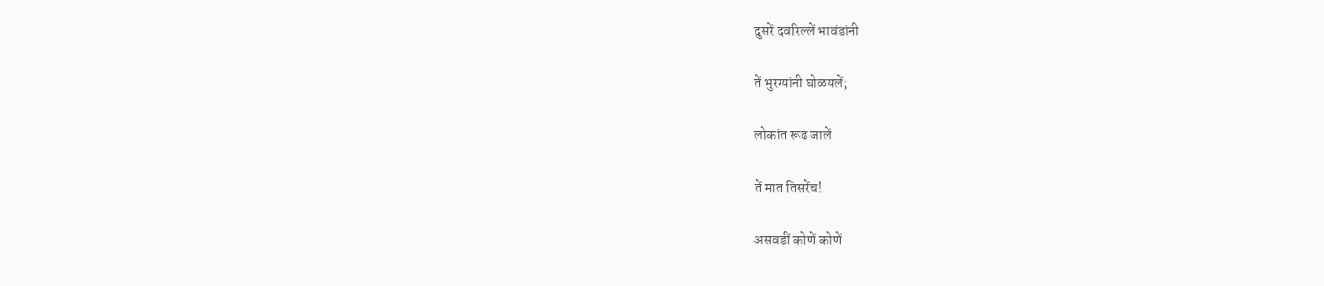दुसरें दवरिल्लें भावंडांनी

तें भुरग्यांनी घोळयलें;

लोकांत रूढ जालें

तें मात तिसरेंच!

असवडीं कोणें कोणें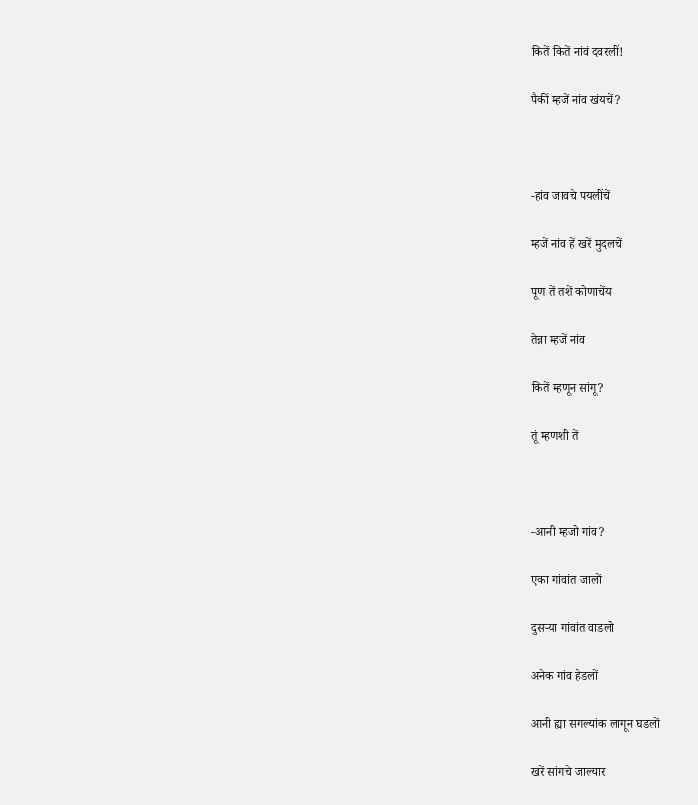कितें कितें नांवं दवरलीं!

पैकीं म्हजें नांव खंयचें?



-हांव जावचे पयलींचें

म्हजें नांव हें खरें मुदलचें

पूण तें तशें कोणाचेंय

तेन्ना म्हजें नांव

कितें म्हणून सांगू?

तूं म्हणशी तें



-आनी म्हजो गांव?

एका गांवांत जालों

दुसर्‍या गांवांत वाडलो

अनेक गांव हेडलों

आनी ह्या सगल्यांक लागून घडलों

खरें सांगचे जाल्यार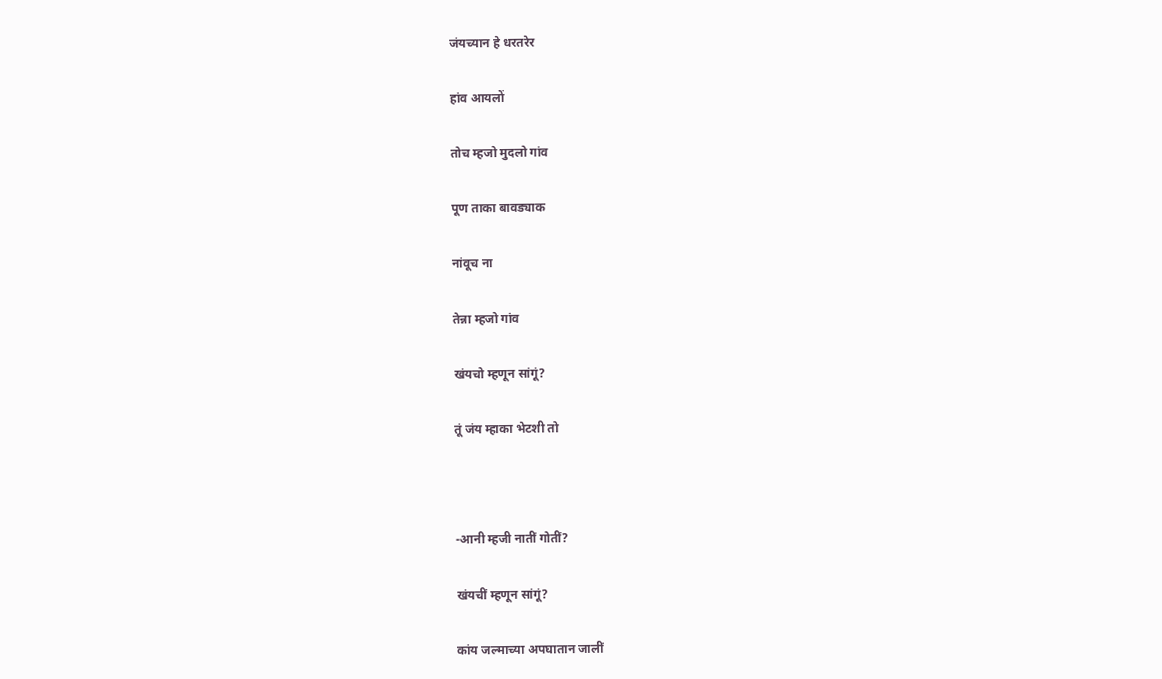जंयच्यान हे धरतरेर

हांव आयलों

तोच म्हजो मुदलो गांव

पूण ताका बावड्याक

नांवूच ना

तेन्ना म्हजो गांव

खंयचो म्हणून सांगूं?

तूं जंय म्हाका भेटशी तो



-आनी म्हजी नातीं गोतीं?

खंयचीं म्हणून सांगूं?

कांय जल्माच्या अपघातान जालीं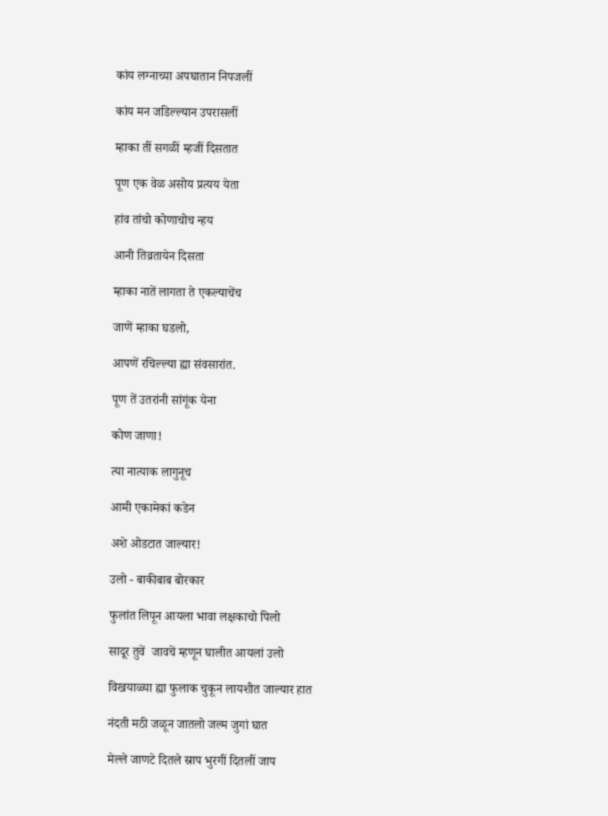कांय लग्नाच्या अपघातान निपजलीं

कांय मन जडिल्ल्यान उपरासलीं

म्हाका तीं सगळीं म्हजीं दिसतात

पूण एक वेळ असोय प्रत्यय येता

हांव तांचो कोणाचोच न्हय

आनी तिव्रतायेन दिसता

म्हाका नातें लागता ते एकल्याचेंच

जाणें म्हाका घडलो,

आपणें रचिल्ल्या ह्या संवसारांत.

पूण तें उतरांनी सांगूंक येना

कोण जाणा!

त्या नात्याक लागुनूच

आमी एकामेकां कडेन

अशे ओडटात जाल्यार!

उलो - बाकीबाब बोरकार

फुलांत लिपून आयला भावा लक्षकाचो पिलो

सादूर तुवें  जावचें म्हणून घालीत आयलां उलो

विखयाळ्या ह्या फुलाक चुकून लायशीत जाल्यार हात

नंदती मठी जळून जातलो जल्म जुगां घात

मेल्ले जाणटे दितले स्राप भुरगीं दितलीं जाप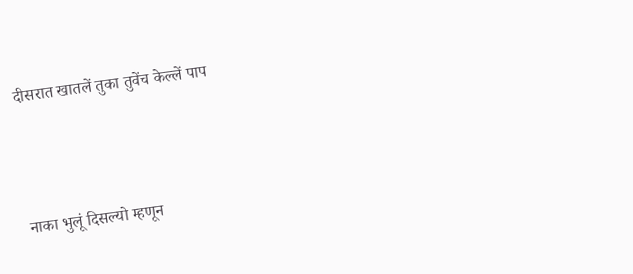दीसरात खातलें तुका तुवेंच केल्लें पाप



नाका भुलूं दिसल्यो म्हणून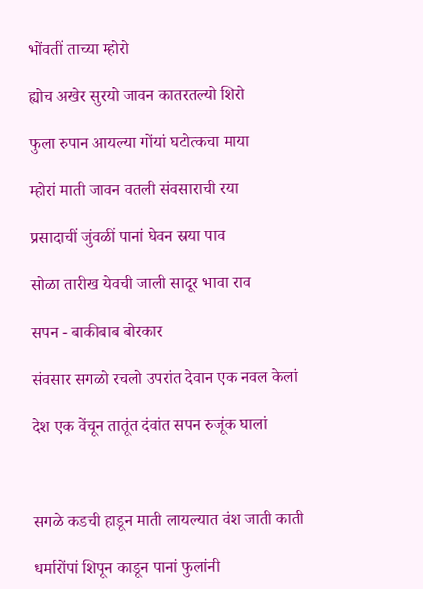भोंवतीं ताच्या म्होरो

ह्योच अखेर सुरयो जावन कातरतल्यो शिरो

फुला रुपान आयल्या गोंयां घटोत्कचा माया

म्होरां माती जावन वतली संवसाराची रया

प्रसादाचीं जुंवळीं पानां घेवन स्रया पाव

सोळा तारीख येवची जाली सादूर भावा राव

सपन - बाकीबाब बोरकार

संवसार सगळो रचलो उपरांत देवान एक नवल केलां

देश एक वेंचून तातूंत दंवांत सपन रुजूंक घालां



सगळे कडची हाडून माती लायल्यात वंश जाती काती

धर्मारोंपां शिपून काडून पानां फुलांनी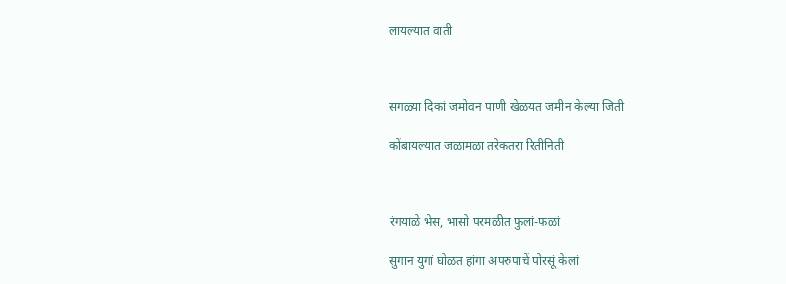लायल्यात वाती



सगळ्या दिकां जमोवन पाणी खेळयत जमीन केल्या जिती

कोंबायल्यात जळामळा तरेकतरा रितीनिती



रंगयाळे भेस, भासो परमळीत फुलां-फळां

सुगान युगां घोळत हांगा अपरुपाचें पोरसूं केलां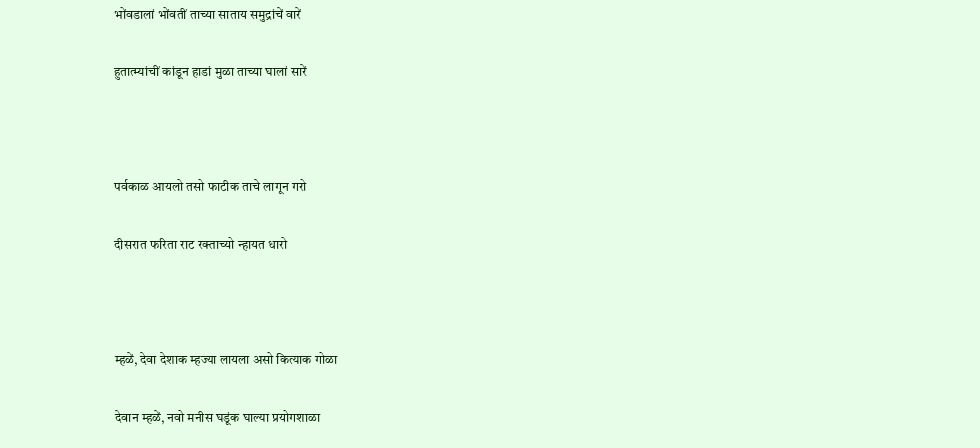भोंवडालां भोंवतीं ताच्या साताय समुद्रांचें वारें

हुतात्म्यांचीं कांडून हाडां मुळा ताच्या घालां सारें



पर्वकाळ आयलो तसो फाटीक ताचे लागून गरो

दीसरात फरिता राट रक्ताच्यो न्हायत धारो



म्हळें, देवा देशाक म्हज्या लायला असो कित्याक गोळा

देवान म्हळें, नवो मनीस घडूंक घाल्या प्रयोगशाळा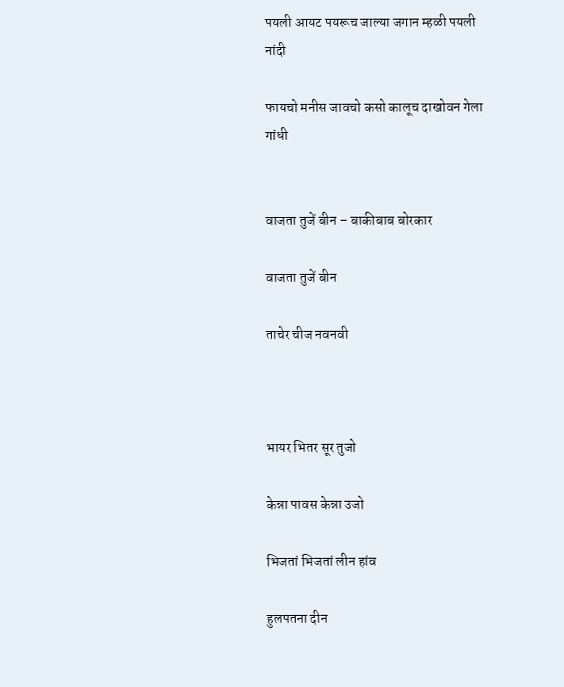पयली आयट पयरूच जाल्या जगान म्हळी पयली नांदी

फायचो मनीस जावचो कसो कालूच दाखोवन गेला गांधी


वाजता तुजें बीन – बाकीबाब बोरकार

वाजता तुजें बीन

ताचेर चीज नवनवी



भायर भितर सूर तुजो

केन्ना पावस केन्ना उजो

भिजतां भिजतां लीन हांव

हुलपतना दीन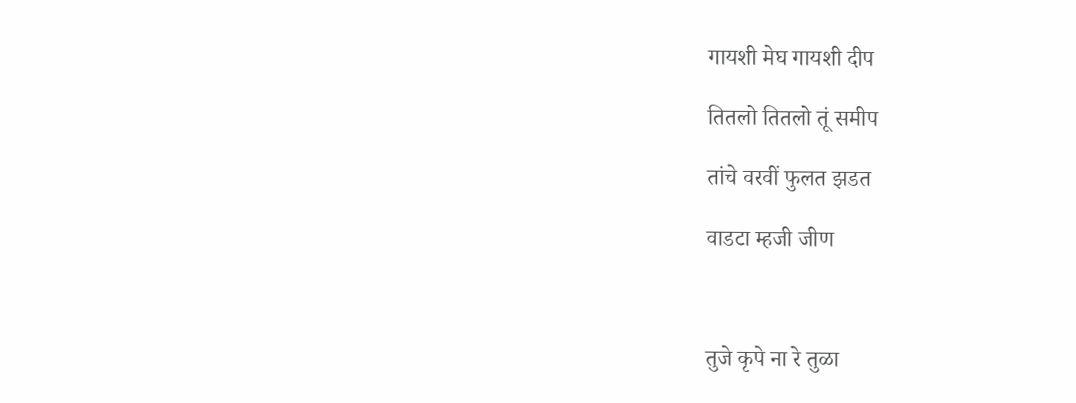गायशी मेघ गायशी दीप

तितलो तितलो तूं समीप

तांचे वरवीं फुलत झडत

वाडटा म्हजी जीण



तुजे कृपे ना रे तुळा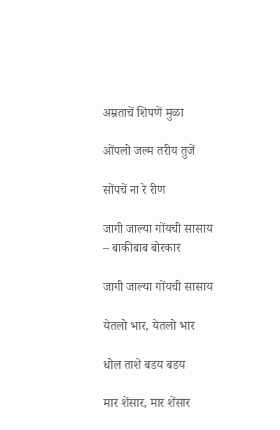अम्रताचें शिपणें मुळा

ओंपलो जल्म तरीय तुजें

सोंपचें ना रे रीण

जागी जाल्या गोंयची सासाय – बाकीबाब बोरकार

जागी जाल्या गोंयची सासाय

येतलो भार, येतलो भार

धोल ताशे बडय बडय

मार शेंसार, मार शेंसार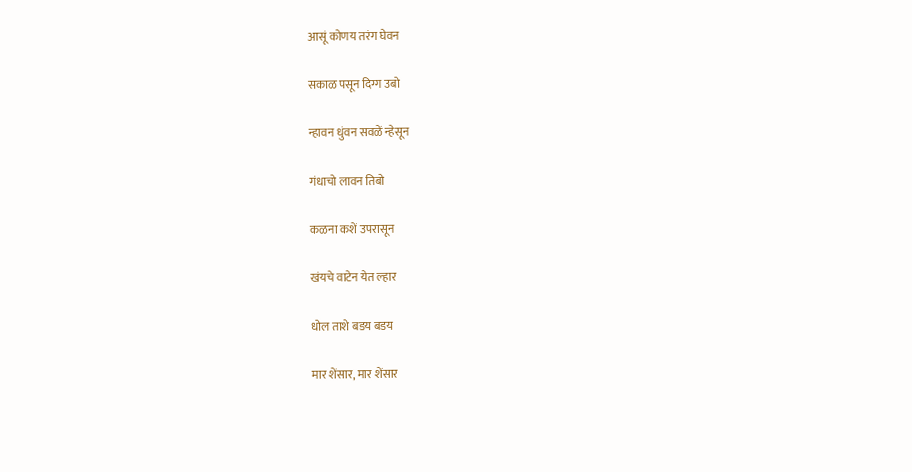आसूं कोणय तरंग घेवन

सकाळ पसून दिग्ग उबो

न्हावन धुंवन सवळें न्हेसून

गंधाचो लावन तिबो

कळना कशें उपरासून

खंयचे वाटेन येत ल्हार

धोल ताशे बडय बडय

मार शेंसार, मार शेंसार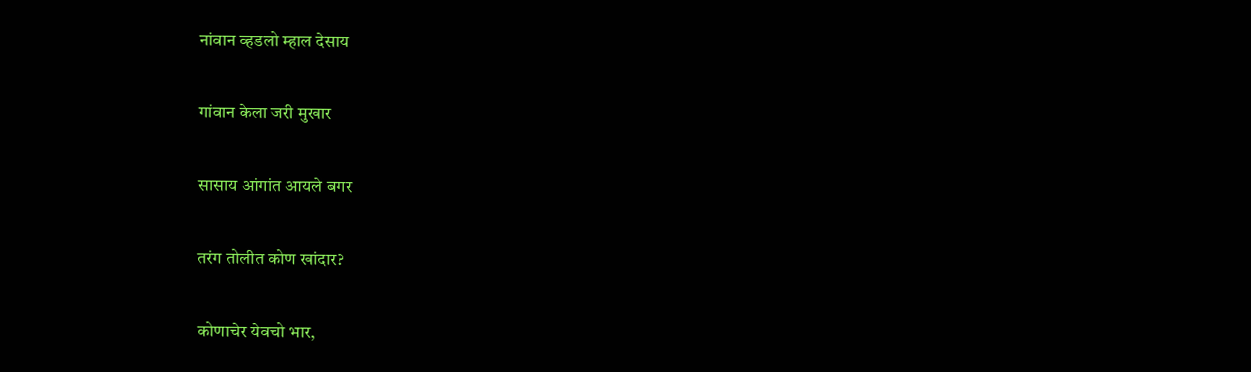नांवान व्हडलो म्हाल देसाय

गांवान केला जरी मुखार

सासाय आंगांत आयले बगर

तरंग तोलीत कोण खांदार?

कोणाचेर येवचो भार,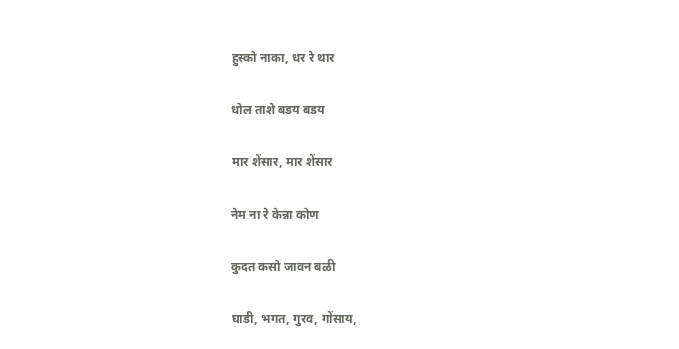हुस्को नाका, धर रे थार

धोल ताशे बडय बडय

मार शेंसार, मार शेंसार

नेम ना रे केन्ना कोण

कुदत कसो जावन बळी

घाडी, भगत, गुरव, गोंसाय,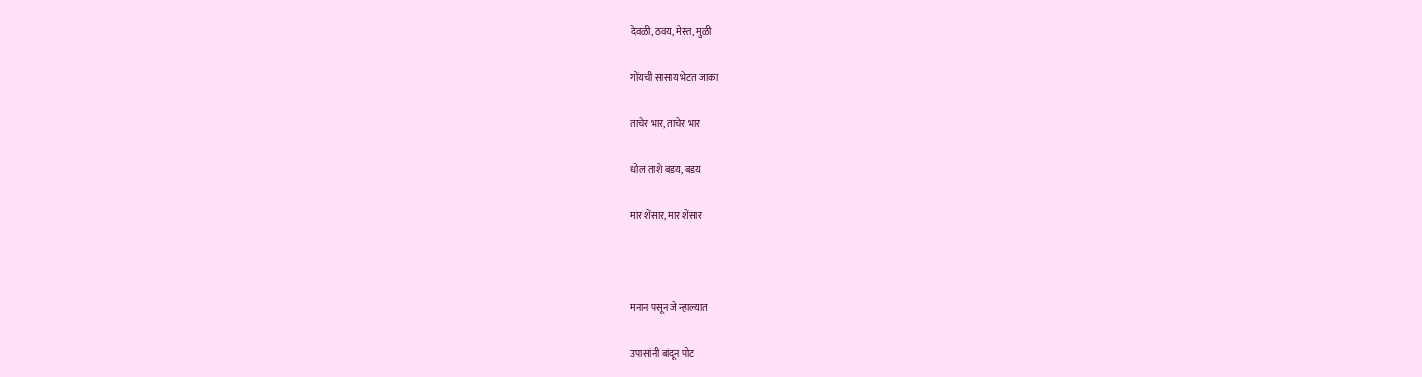देवळी, ठवय, मेस्त, मुळी

गोंयची सासाय भेटत जाका

ताचेर भार, ताचेर भार

धोल ताशे बडय, बडय

मार शेंसार, मार शेंसार



मनान पसून जे न्हाल्यात

उपासांनी बांदून पोट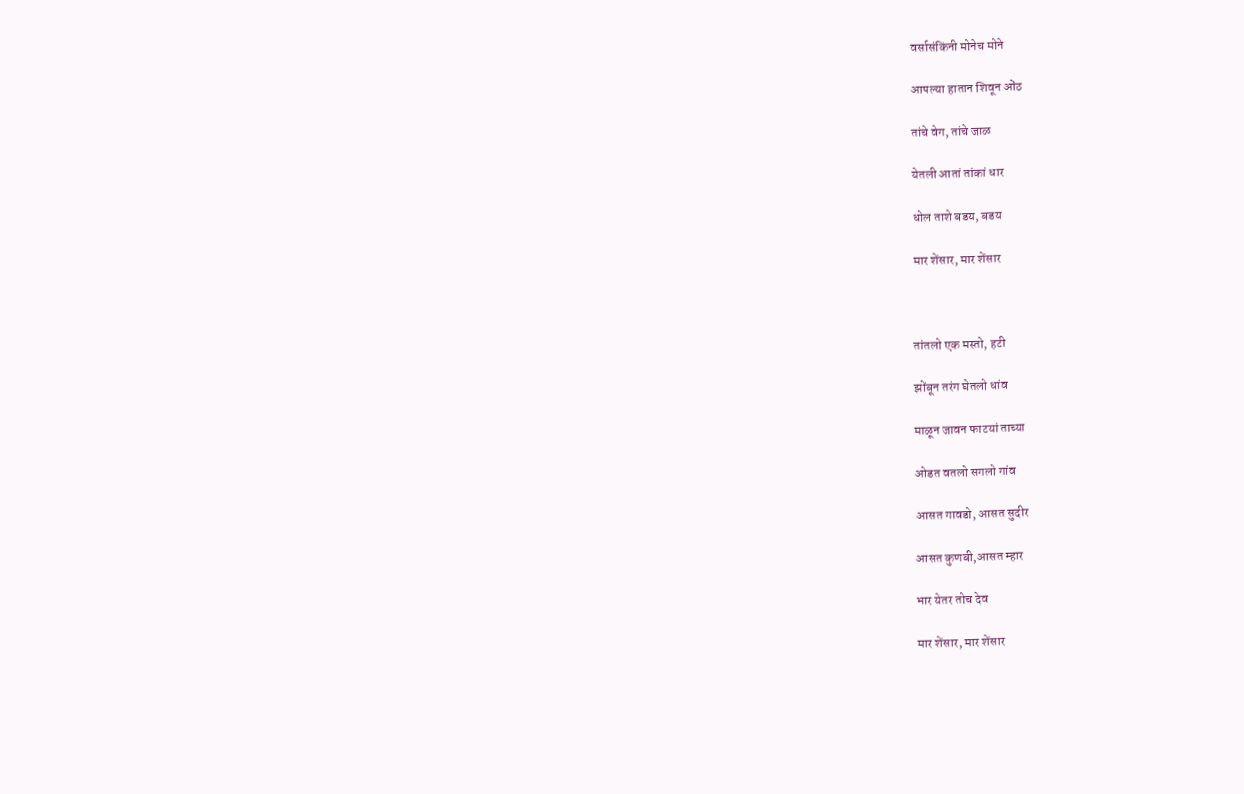वर्सासंकिंनी मोनेच मोने

आपल्या हातान शिवून ओंठ

तांचे वेग, तांचे जाळ

येतली आतां तांकां धार

धोल ताशे बडय, बडय

मार शेंसार, मार शेंसार



तांतलो एक मस्तो, हटी

झोंबून तरंग घेतलो धांव

माळून जावन फाटयां ताच्या

ओडत वतलो सगलो गांव

आसत गावडो, आसत सुदीर

आसत कुणबी,आसत म्हार

भार येतर तोच देव

मार शेंसार, मार शेंसार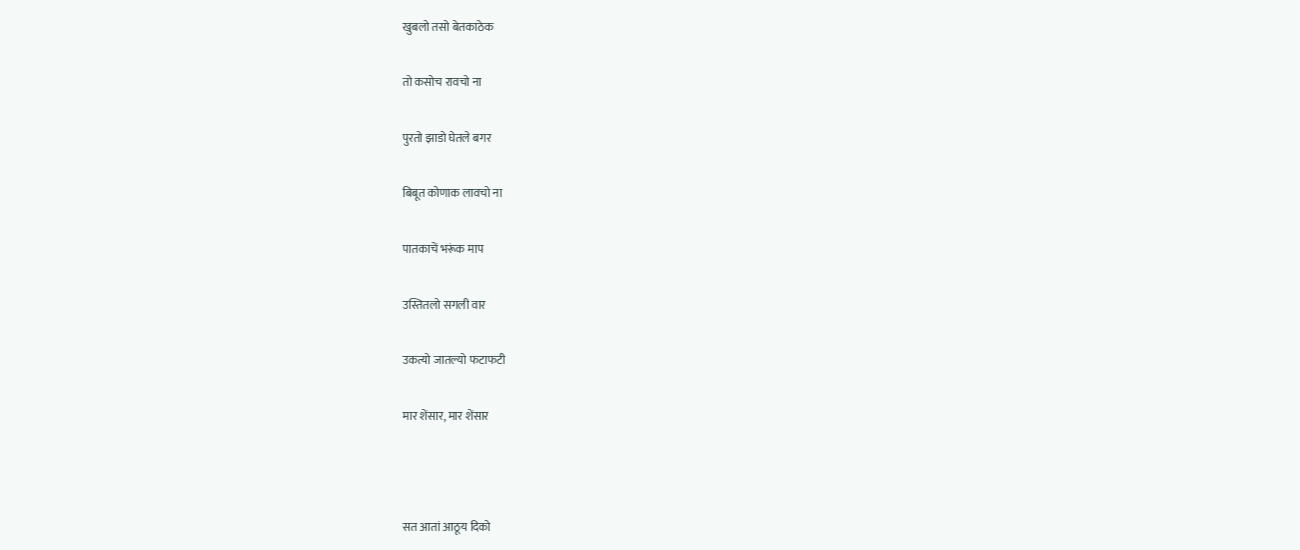खुबलो तसो बेतकाठेक

तो कसोच रावचो ना

पुरतो झाडो घेतले बगर

बिबूत कोणाक लावचो ना

पातकाचें भरूंक माप

उस्तितलो सगली वार

उकत्यो जातल्यो फटाफटी

मार शेंसार, मार शेंसार



सत आतां आठूय दिको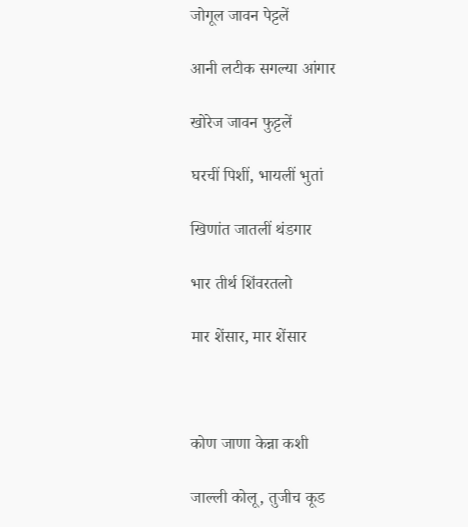जोगूल जावन पेट्टलें

आनी लटीक सगल्या आंगार

खोरेज जावन फुट्टलें

घरचीं पिशीं, भायलीं भुतां

खिणांत जातलीं थंडगार

भार तीर्थ शिंवरतलो

मार शेंसार, मार शेंसार



कोण जाणा केन्ना कशी

जाल्ली कोलू, तुजीच कूड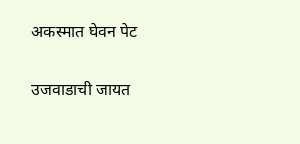अकस्मात घेवन पेट

उजवाडाची जायत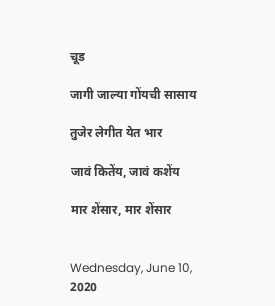चूड

जागी जाल्या गोंयची सासाय

तुजेर लेगीत येत भार

जावं कितेंय, जावं कशेंय

मार शेंसार, मार शेंसार


Wednesday, June 10, 2020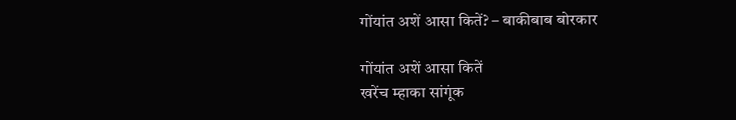गोंयांत अशें आसा कितें? – बाकीबाब बोरकार

गोंयांत अशें आसा कितें
खरेंच म्हाका सांगूंक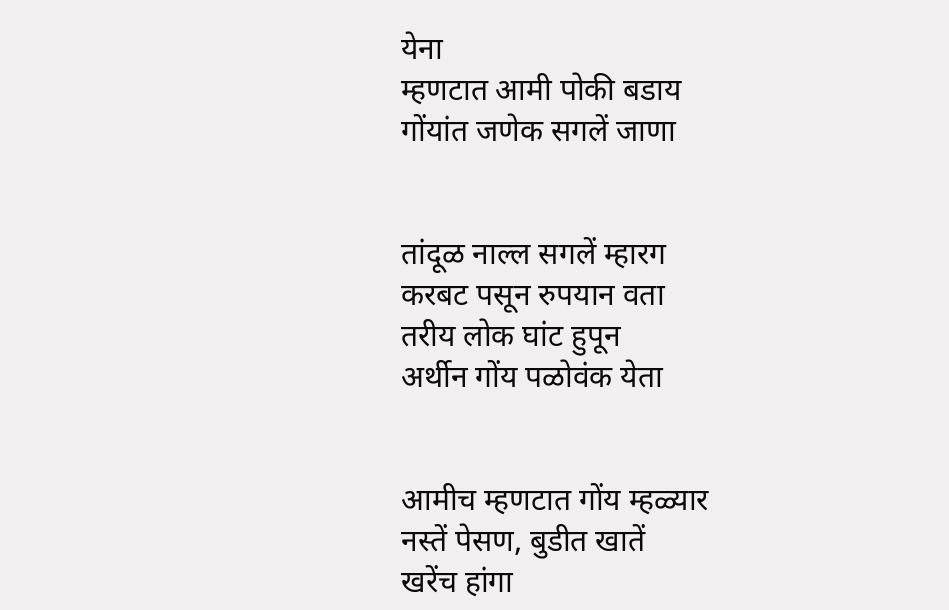येना
म्हणटात आमी पोकी बडाय
गोंयांत जणेक सगलें जाणा


तांदूळ नाल्ल सगलें म्हारग
करबट पसून रुपयान वता
तरीय लोक घांट हुपून
अर्थीन गोंय पळोवंक येता


आमीच म्हणटात गोंय म्हळ्यार
नस्तें पेसण, बुडीत खातें
खरेंच हांगा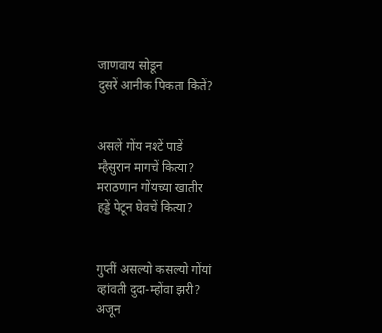जाणवाय सोडून
दुसरें आनीक पिकता कितें?


असलें गोंय नश्टें पाडें
म्हैसुरान मागचें कित्या?
मराठणान गोंयच्या खातीर
हड्डें पेटून घेवचें कित्या?


गुप्तीं असल्यो कसल्यो गोंयां
व्हांवती दुदा-म्होंवा झरी?
अजून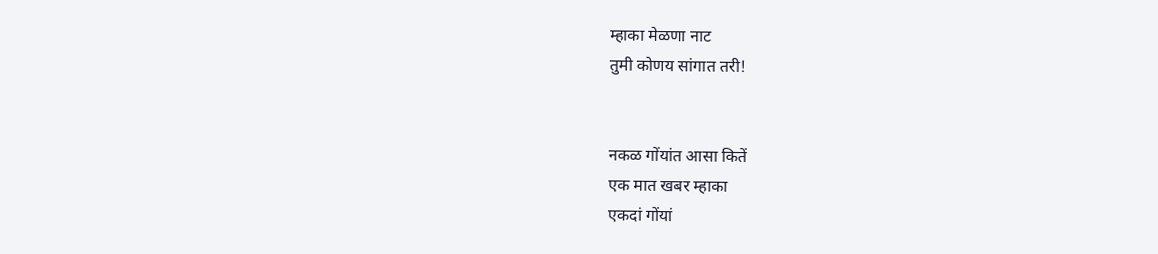म्हाका मेळणा नाट
तुमी कोणय सांगात तरी!


नकळ गोंयांत आसा कितें
एक मात खबर म्हाका
एकदां गोंयां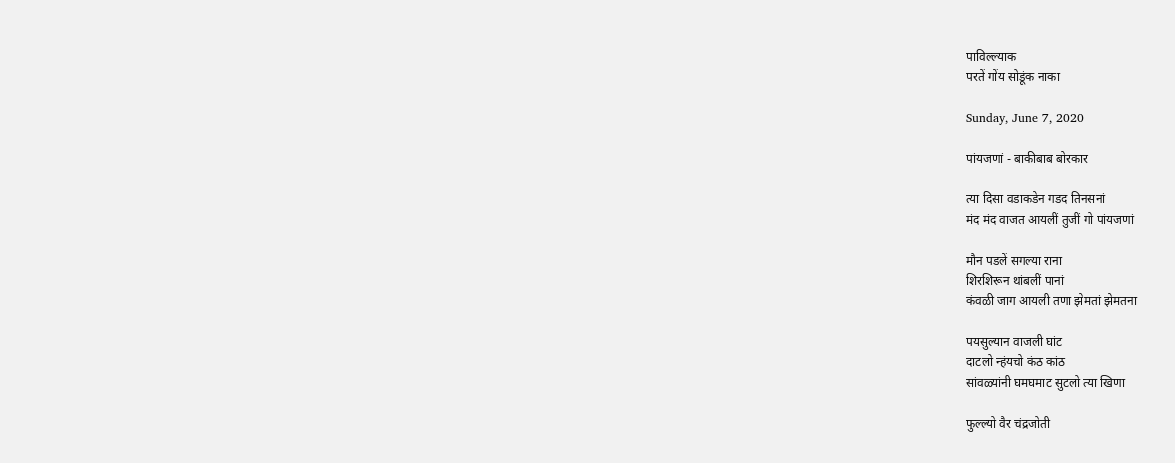पाविल्ल्याक
परतें गोंय सोडूंक नाका

Sunday, June 7, 2020

पांयजणां - बाकीबाब बोरकार

त्या दिसा वडाकडेन गडद तिनसनां
मंद मंद वाजत आयलीं तुजीं गो पांयजणां

मौन पडलें सगल्या राना
शिरशिरून थांबलीं पानां
कंवळी जाग आयली तणा झेमतां झेमतना

पयसुल्यान वाजली घांट
दाटलो न्हंयचो कंठ कांठ
सांवळ्यांनी घमघमाट सुटलो त्या खिणा

फुल्ल्यो वैर चंद्रजोती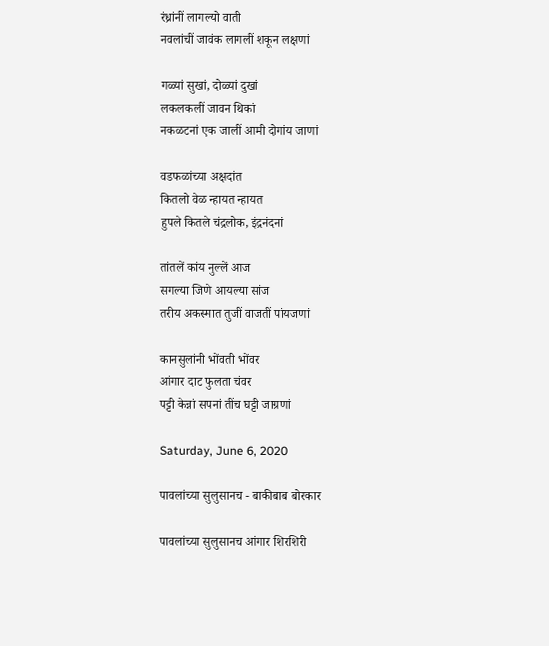रंध्रांनीं लागल्यो वाती
नवलांचीं जावंक लागलीं शकून लक्षणां

गळ्यां सुखां, दोळ्यां दुखां
लकलकलीं जावन थिकां
नकळटनां एक जालीं आमी दोगांय जाणां

वडफळांच्या अक्षदांत
कितलो वेळ न्हायत न्हायत
हुपले कितले चंद्रलोक, इंद्रनंदनां

तांतलें कांय नुल्लें आज
सगल्या जिणे आयल्या सांज
तरीय अकस्मात तुजीं वाजतीं पांयजणां

कानसुलांनी भोंवती भोंवर
आंगार दाट फुलता चंवर
पट्टी केन्नां सपनां तींच घट्टी जाग्रणां

Saturday, June 6, 2020

पावलांच्या सुलुसानच - बाकीबाब बोरकार

पावलांच्या सुलुसानच आंगार शिरशिरी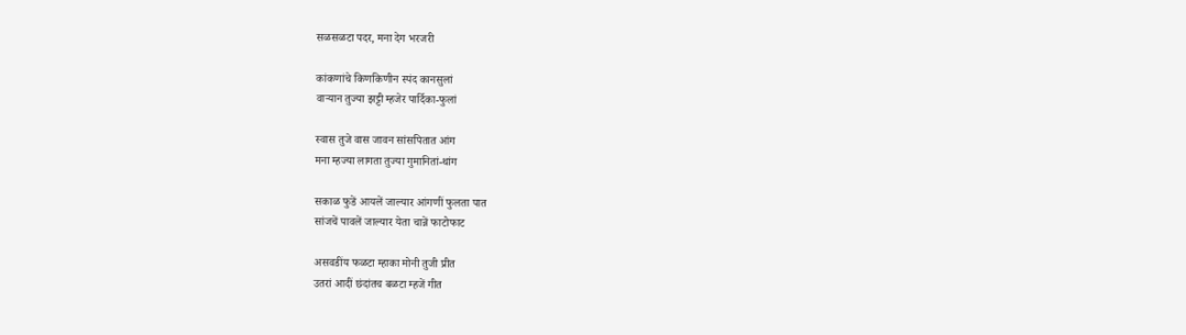सळसळटा पदर, मना देग भरजरी

कांकणांचे किणकिणीन स्पंद कानसुलां
वाऱ्यान तुज्या झट्टी म्हजेर पार्दिका-फुलां

स्वास तुजे वास जावन सांसपितात आंग
मना म्हज्या लागता तुज्या गुमानितां-थांग

सकाळ फुडें आयलें जाल्यार आंगणीं फुलता पात
सांजचें पावलें जाल्यार येता चान्नें फाटोफाट

असवडींय फळटा म्हाका मोनी तुजी प्रीत
उतरां आदीं छंदांतच बळटा म्हजें गीत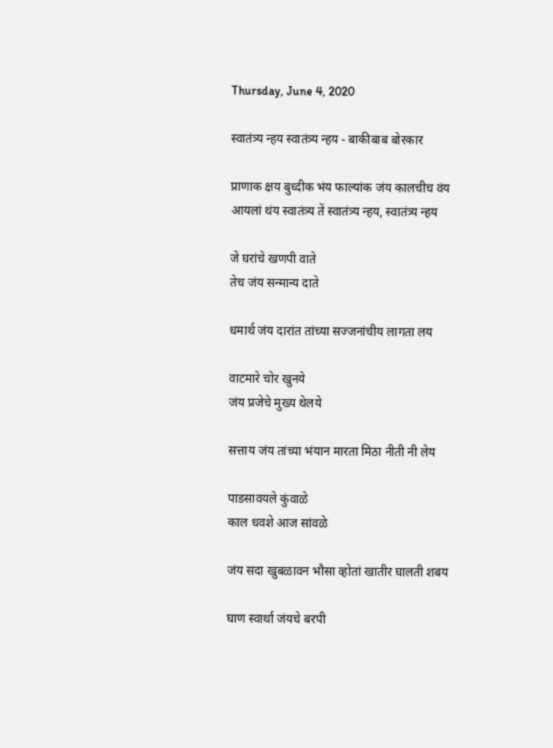Thursday, June 4, 2020

स्वातंत्र्य न्हय स्वातंत्र्य न्हय - बाकीबाब बोरकार

प्राणाक क्षय बुध्दीक भंय फाल्यांक जंय कालचीच वंय
आयलां थंय स्वातंत्र्य तें स्वातंत्र्य न्हय, स्वातंत्र्य न्हय

जे घरांचे खणपी वाते
तेच जंय सन्मान्य दाते

धमार्थ जंय दारांत तांच्या सज्जनांचीय लागता लय

वाटमारे चोर खुनये
जंय प्रजेचे मुख्य थेलये

सत्ताय जंय तांच्या भंयान मारता मिठा नीती नी लेय

पाडसावयले कुंवाळे
काल धवशे आज सांवळे

जंय सदा खुबळावन भौसा व्होतां खातीर घालती शबय

घाण स्वार्था जंयचे बरपी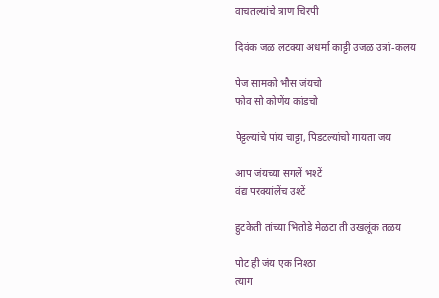वाचतल्यांचे त्राण चिरपी

दिवंक जळ लटक्या अधर्मा काट्टी उजळ उत्रां-कलय

पेज सामको भौस जंयचो
फोव सो कोणेंय कांडचो

पेट्टल्यांचे पांय चाट्टा, पिडटल्यांचो गायता जय

आप जंयच्या सगलें भश्टें
वंद्य परक्यांलेंच उश्टें

हुटकेती तांच्या भितोडे मेळटा ती उखलूंक तळय

पोट ही जंय एक निश्ठा
त्याग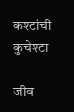कश्टांची कुचेश्टा

जीव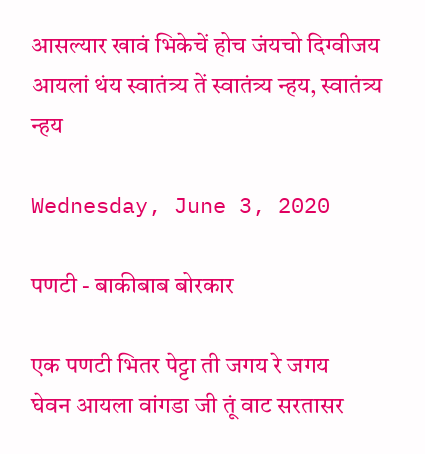आसल्यार खावं भिकेचें होच जंयचो दिग्वीजय
आयलां थंय स्वातंत्र्य तें स्वातंत्र्य न्हय, स्वातंत्र्य न्हय

Wednesday, June 3, 2020

पणटी - बाकीबाब बोरकार

एक पणटी भितर पेट्टा ती जगय रे जगय
घेवन आयला वांगडा जी तूं वाट सरतासर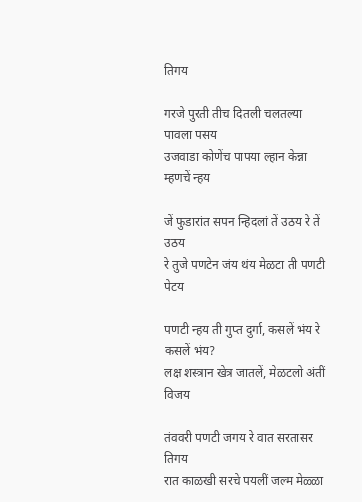तिगय

गरजे पुरती तीच दितली चलतल्या पावला पसय
उजवाडा कोणेंच पापया ल्हान केन्ना म्हणचें न्हय

जें फुडारांत सपन न्हिदलां तें उठय रे तें उठय
रे तुजे पणटेन जंय थंय मेळटा ती पणटी पेटय

पणटी न्हय ती गुप्त दुर्गा, कसलें भंय रे कसलें भंय?
लक्ष शस्त्रान खेत्र जातलें, मेळटलो अंतीं विजय

तंववरी पणटी जगय रे वात सरतासर तिगय
रात काळखी सरचे पयलीं जल्म मेळ्ळा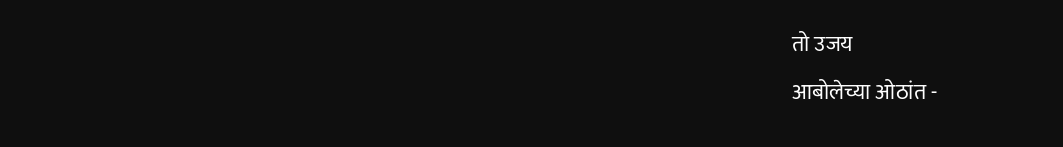तो उजय

आबोलेच्या ओठांत -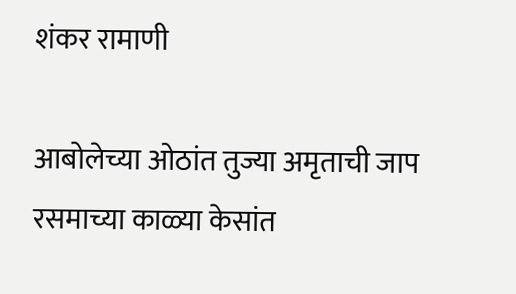शंकर रामाणी

आबोलेच्या ओठांत तुज्या अमृताची जाप रसमाच्या काळ्या केसांत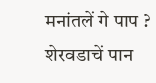मनांतलें गे पाप ? शेरवडाचें पान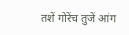तशें गोरेंच तुजें आंग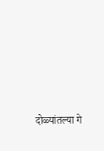दोळ्यांतल्या गे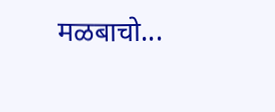मळबाचो...